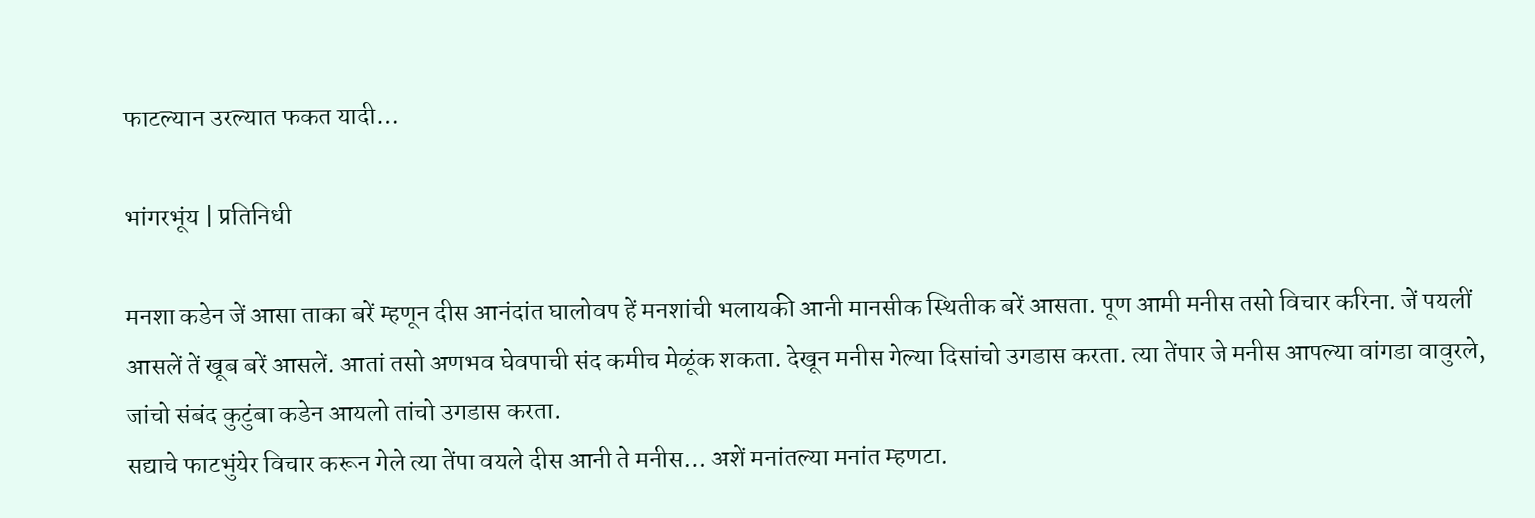फाटल्यान उरल्यात फकत यादी…

भांगरभूंय | प्रतिनिधी

मनशा कडेन जें आसा ताका बरें म्हणून दीस आनंदांत घालोवप हें मनशांची भलायकी आनी मानसीक स्थितीक बरें आसता. पूण आमी मनीस तसो विचार करिना. जें पयलीं आसलें तें खूब बरें आसलें. आतां तसो अणभव घेवपाची संद कमीच मेळूंक शकता. देखून मनीस गेल्या दिसांचो उगडास करता. त्या तेंपार जे मनीस आपल्या वांगडा वावुरले, जांचो संबंद कुटुंबा कडेन आयलो तांचो उगडास करता.
सद्याचे फाटभुंयेर विचार करून गेले त्या तेंपा वयले दीस आनी ते मनीस… अशें मनांतल्या मनांत म्हणटा.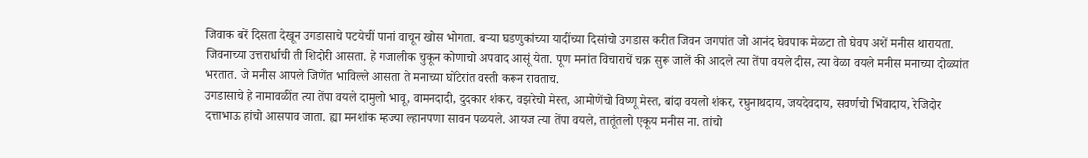जिवाक बरें दिसता देखून उगडासाचे पटयेचीं पानां वाचून खोस भोगता. बऱ्या घडणुकांच्या यादींच्या दिसांचो उगडास करीत जिवन जगपांत जो आनंद घेवपाक मेळटा तो घेवप अशें मनीस थारायता. जिवनाच्या उत्तरार्धाची ती शिदोरी आसता. हे गजालीक चुकून कोणाचो अपवाद आसूं येता. पूण मनांत विचाराचें चक्र सुरू जालें की आदले त्या तेंपा वयले दीस, त्या वेळा वयले मनीस मनाच्या दोळ्यांत भरतात. जे मनीस आपले जिणेंत भाविल्ले आसता ते मनाच्या घोंटेरांत वस्ती करून रावताच.
उगडासाचे हे नामावळींत त्या तेंपा वयले दामुलो भावू, वामनदादी, दुदकार शंकर, वझरेचो मेस्त, आमोणेंचो विष्णू मेस्त, बांदा वयलो शंकर, रघुनाथदाय, जयदेवदाय, सवर्णचो भिंवादाय, रेजिदोर दत्ताभाऊ हांचो आसपाव जाता. ह्या मनशांक म्हज्या ल्हानपणा सावन पळयले. आयज त्या तेंपा वयले, तातूंतलो एकूय मनीस ना. तांचो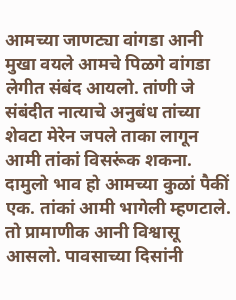आमच्या जाणट्या वांगडा आनी मुखा वयले आमचे पिळगे वांगडा लेगीत संबंद आयलो. तांणी जे संबंदीत नात्याचे अनुबंध तांच्या शेवटा मेरेन जपले ताका लागून आमी तांकां विसरूंक शकना.
दामुलो भाव हो आमच्या कुळां पैकीं एक. तांकां आमी भागेली म्हणटाले. तो प्रामाणीक आनी विश्वासू आसलो. पावसाच्या दिसांनी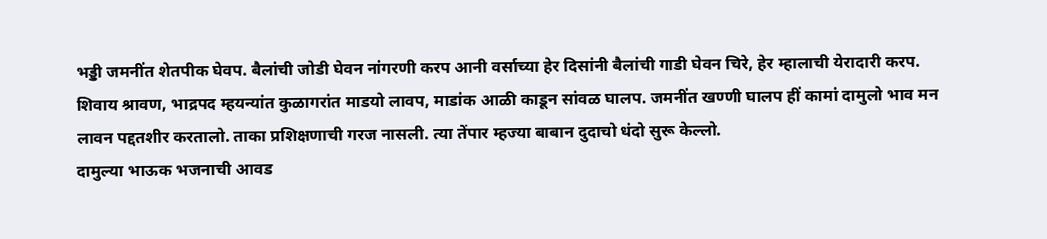भड्डी जमनींत शेतपीक घेवप. बैलांची जोडी घेवन नांगरणी करप आनी वर्साच्या हेर दिसांनी बैलांची गाडी घेवन चिरे, हेर म्हालाची येरादारी करप. शिवाय श्रावण, भाद्रपद म्हयन्यांत कुळागरांत माडयो लावप, माडांक आळी काडून सांवळ घालप. जमनींत खण्णी घालप हीं कामां दामुलो भाव मन लावन पद्दतशीर करतालो. ताका प्रशिक्षणाची गरज नासली. त्या तेंपार म्हज्या बाबान दुदाचो धंदो सुरू केल्लो.
दामुल्या भाऊक भजनाची आवड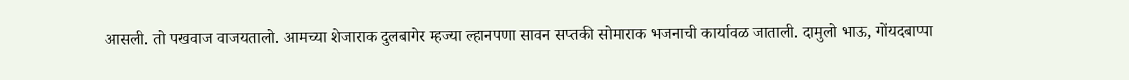आसली. तो पखवाज वाजयतालो. आमच्या शेजाराक दुलबागेर म्हज्या ल्हानपणा सावन सप्तकी सोमाराक भजनाची कार्यावळ जाताली. दामुलो भाऊ, गोंयदबाप्पा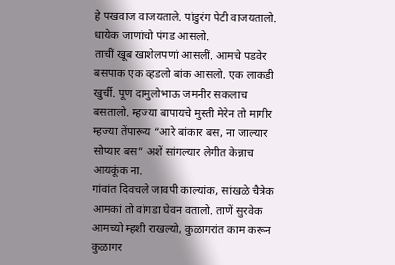हे पखवाज वाजयताले. पांडुरंग पेटी वाजयतालो. धायेक जाणांचो पंगड आसलो.
ताचीं खूब खाशेलपणां आसलीं. आमचे पडवेर बसपाक एक व्हडलो बांक आसलो. एक लाकडी खुर्ची. पूण दामुलोभाऊ जमनीर सकलाच बसतालो. म्हज्या बापायचे मुस्ती मेरेन तो मागीर म्हज्या तेंपारूय “आरे बांकार बस, ना जाल्यार सोप्यार बस” अशें सांगल्यार लेगीत केन्नाच आयकूंक ना.
गांवांत दिवचले जावपी काल्यांक, सांखळे चैत्रेक आमकां तो वांगडा घेवन वतालो. ताणें सुरवेक आमच्यो म्हशी राखल्यो, कुळागरांत काम करून कुळागर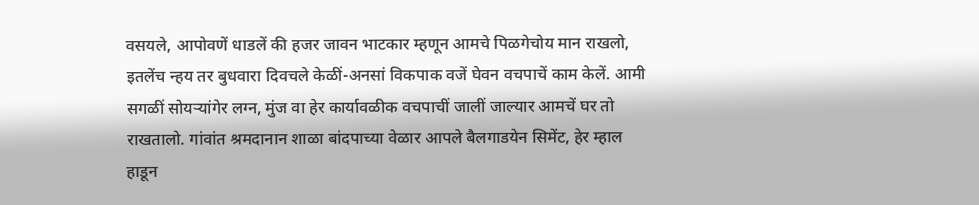वसयले, आपोवणें धाडलें की हजर जावन भाटकार म्हणून आमचे पिळगेचोय मान राखलो, इतलेंच न्हय तर बुधवारा दिवचले केळीं-अनसां विकपाक वजें घेवन वचपाचें काम केलें. आमी सगळीं सोयऱ्यांगेर लग्न, मुंज वा हेर कार्यावळीक वचपाचीं जालीं जाल्यार आमचें घर तो राखतालो. गांवांत श्रमदानान शाळा बांदपाच्या वेळार आपले बैलगाडयेन सिमेंट, हेर म्हाल हाडून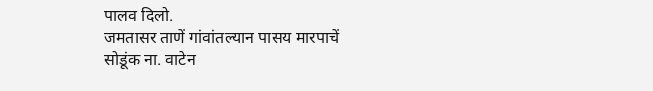पालव दिलो.
जमतासर ताणें गांवांतल्यान पासय मारपाचें सोडूंक ना. वाटेन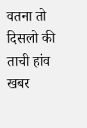वतना तो दिसलो की ताची हांव खबर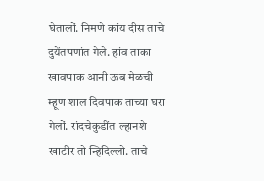घेतालों. निमणे कांय दीस ताचे दुयेंतपणांत गेले. हांव ताका खावपाक आनी ऊब मेळची म्हूण शाल दिवपाक ताच्या घरा गेलों. रांदचेकुडींत ल्हानशे खाटीर तो न्हिदिल्लो. ताचे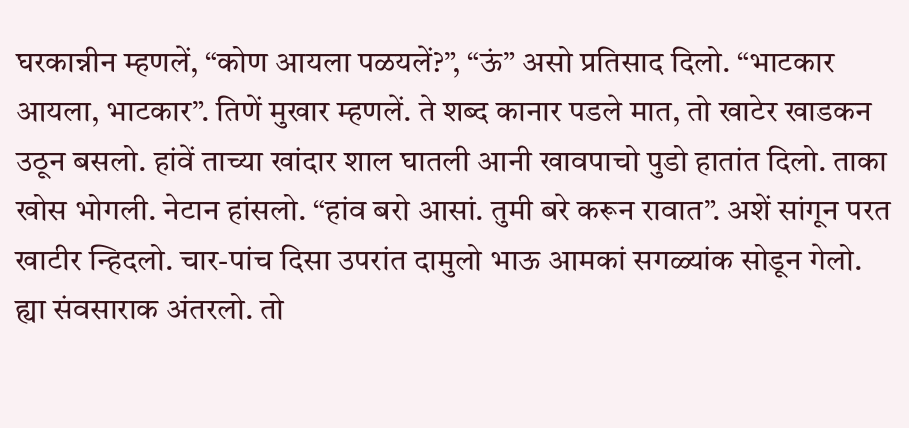घरकान्नीन म्हणलें, “कोण आयला पळयलें?”, “ऊं” असो प्रतिसाद दिलो. “भाटकार आयला, भाटकार”. तिणें मुखार म्हणलें. ते शब्द कानार पडले मात, तो खाटेर खाडकन उठून बसलो. हांवें ताच्या खांदार शाल घातली आनी खावपाचो पुडो हातांत दिलो. ताका खोस भोगली. नेटान हांसलो. “हांव बरो आसां. तुमी बरे करून रावात”. अशें सांगून परत खाटीर न्हिदलो. चार-पांच दिसा उपरांत दामुलो भाऊ आमकां सगळ्यांक सोडून गेलो. ह्या संवसाराक अंतरलो. तो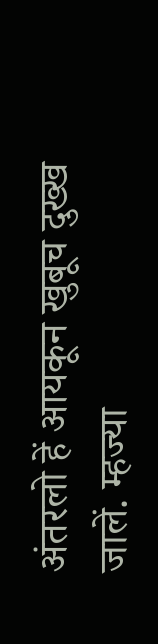अंतरलो हें आयकून खुबूच दुख्ख जालें. म्हज्या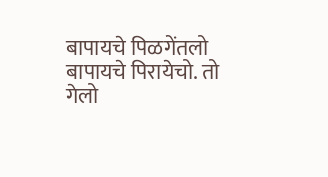बापायचे पिळगेंतलो बापायचे पिरायेचो. तो गेलो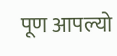पूण आपल्यो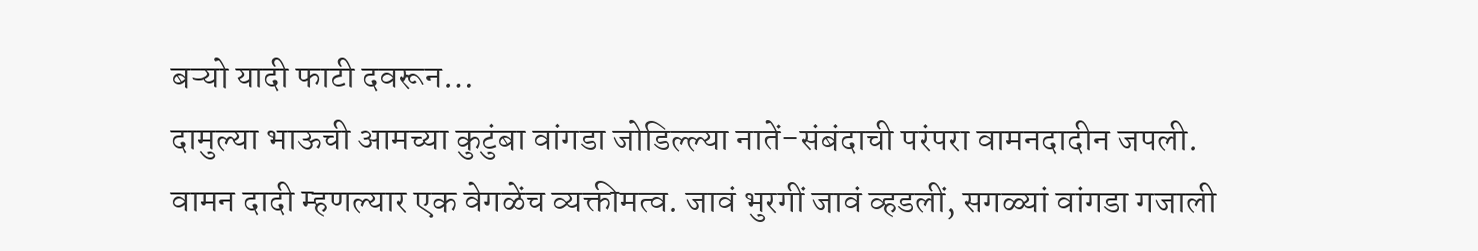बऱ्यो यादी फाटी दवरून…
दामुल्या भाऊची आमच्या कुटुंबा वांगडा जोडिल्ल्या नातें-संबंदाची परंपरा वामनदादीन जपली. वामन दादी म्हणल्यार एक वेगळेंच व्यक्तीमत्व. जावं भुरगीं जावं व्हडलीं, सगळ्यां वांगडा गजाली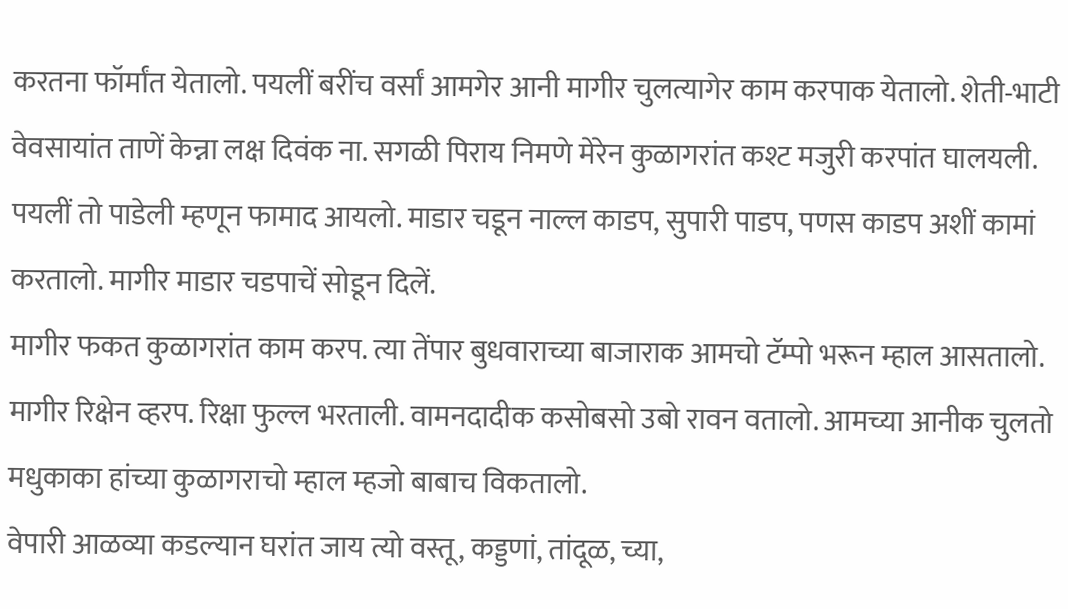करतना फॉर्मांत येतालो. पयलीं बरींच वर्सां आमगेर आनी मागीर चुलत्यागेर काम करपाक येतालो. शेती-भाटी वेवसायांत ताणें केन्ना लक्ष दिवंक ना. सगळी पिराय निमणे मेरेन कुळागरांत कश्ट मजुरी करपांत घालयली. पयलीं तो पाडेली म्हणून फामाद आयलो. माडार चडून नाल्ल काडप, सुपारी पाडप, पणस काडप अशीं कामां करतालो. मागीर माडार चडपाचें सोडून दिलें.
मागीर फकत कुळागरांत काम करप. त्या तेंपार बुधवाराच्या बाजाराक आमचो टॅम्पो भरून म्हाल आसतालो. मागीर रिक्षेन व्हरप. रिक्षा फुल्ल भरताली. वामनदादीक कसोबसो उबो रावन वतालो. आमच्या आनीक चुलतो मधुकाका हांच्या कुळागराचो म्हाल म्हजो बाबाच विकतालो.
वेपारी आळव्या कडल्यान घरांत जाय त्यो वस्तू, कड्डणां, तांदूळ, च्या,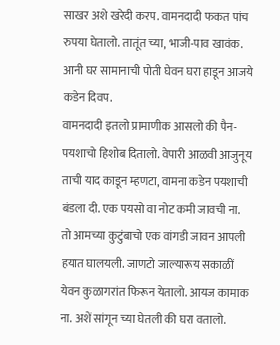साखर अशे खरेदी करप. वामनदादी फकत पांच रुपया घेतालो. तातूंत च्या, भाजी-पाव खावंक. आनी घर सामानाची पोती घेवन घरा हाडून आजये कडेन दिवप.
वामनदादी इतलो प्रामाणीक आसलो की पैन-पयशाचो हिशोब दितालो. वेपारी आळवी आजुनूय ताची याद काडून म्हणटा, वामना कडेन पयशाची बंडला दी. एक पयसो वा नोट कमी जावची ना. तो आमच्या कुटुंबाचो एक वांगडी जावन आपली हयात घालयली. जाणटो जाल्यारूय सकाळीं येवन कुळागरांत फिरून येतालो. आयज कामाक ना. अशें सांगून च्या घेतली की घरा वतालो.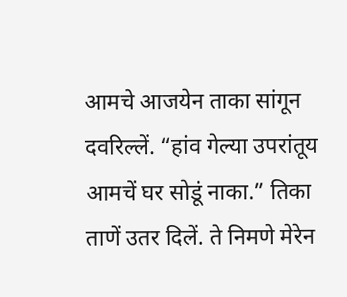आमचे आजयेन ताका सांगून दवरिल्लें. “हांव गेल्या उपरांतूय आमचें घर सोडूं नाका.” तिका ताणें उतर दिलें. ते निमणे मेरेन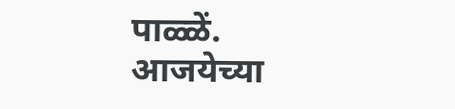पाळ्ळें. आजयेच्या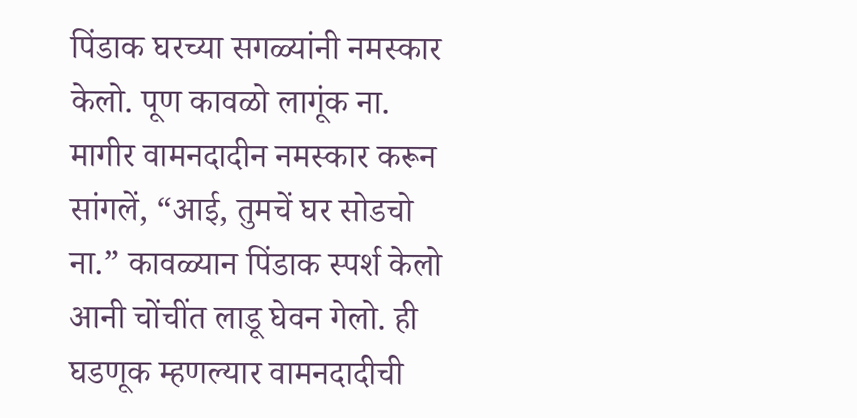पिंडाक घरच्या सगळ्यांनी नमस्कार केलो. पूण कावळो लागूंक ना. मागीर वामनदादीन नमस्कार करून सांगलें, “आई, तुमचें घर सोडचो ना.” कावळ्यान पिंडाक स्पर्श केलो आनी चोंचींत लाडू घेवन गेलो. ही घडणूक म्हणल्यार वामनदादीची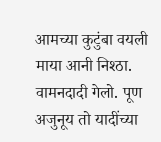आमच्या कुटुंबा वयली माया आनी निश्ठा. वामनदादी गेलो. पूण अजुनूय तो यादींच्या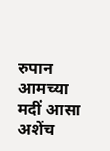रुपान आमच्या मदीं आसा अशेंच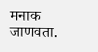मनाक जाणवता.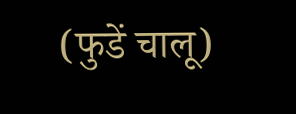(फुडें चालू)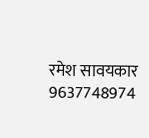रमेश सावयकार
9637748974